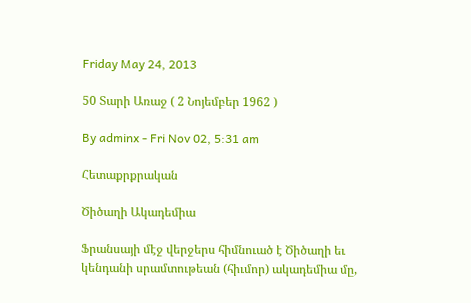Friday May 24, 2013

50 Տարի Առաջ ( 2 Նոյեմբեր 1962 )

By adminx - Fri Nov 02, 5:31 am

Հետաքրքրական

Ծիծաղի Ակադեմիա

Ֆրանսայի մէջ վերջերս հիմնուած է Ծիծաղի եւ կենդանի սրամտութեան (հիւմոր) ակադեմիա մը,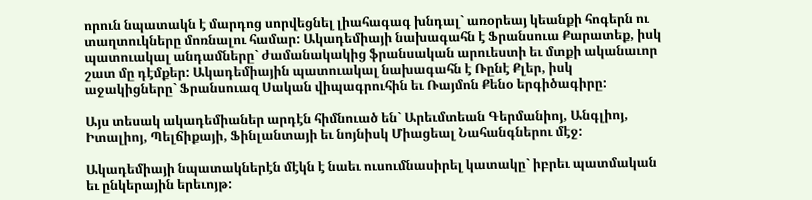որուն նպատակն է մարդոց սորվեցնել լիահագագ խնդալ` առօրեայ կեանքի հոգերն ու տաղտուկները մոռնալու համար: Ակադեմիայի նախագահն է Ֆրանսուա Քարատեք, իսկ պատուակալ անդամները` ժամանակակից ֆրանսական արուեստի եւ մտքի ականաւոր շատ մը դէմքեր: Ակադեմիային պատուակալ նախագահն է Ռընէ Քլեր, իսկ աջակիցները` Ֆրանսուազ Սական վիպագրուհին եւ Ռայմոն Քենօ երգիծագիրը:

Այս տեսակ ակադեմիաներ արդէն հիմնուած են` Արեւմտեան Գերմանիոյ, Անգլիոյ, Իտալիոյ, Պելճիքայի, Ֆինլանտայի եւ նոյնիսկ Միացեալ Նահանգներու մէջ:

Ակադեմիայի նպատակներէն մէկն է նաեւ ուսումնասիրել կատակը` իբրեւ պատմական եւ ընկերային երեւոյթ: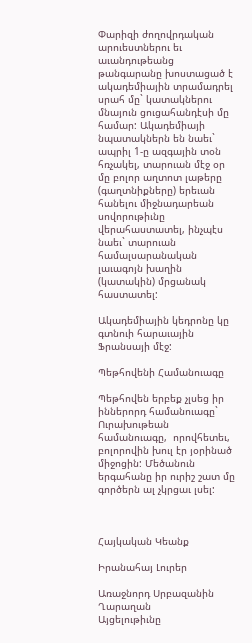Փարիզի ժողովրդական արուեստներու եւ աւանդութեանց թանգարանը խոստացած է ակադեմիային տրամադրել սրահ մը` կատակներու մնայուն ցուցահանդէսի մը համար: Ակադեմիայի նպատակներն են նաեւ` ապրիլ 1-ը ազգային տօն հռչակել, տարուան մէջ օր մը բոլոր աղտոտ լաթերը (գաղտնիքները) երեւան հանելու միջնադարեան սովորութիւնը վերահաստատել, ինչպէս նաեւ` տարուան համալսարանական լաւագոյն խաղին (կատակին) մրցանակ հաստատել:

Ակադեմիային կեդրոնը կը գտնուի հարաւային Ֆրանսայի մէջ:

Պեթհովենի Համանուագը

Պեթհովեն երբեք չլսեց իր իններորդ համանուագը` Ուրախութեան համանուագը,  որովհետեւ, բոլորովին խուլ էր յօրինած միջոցին: Մեծանուն երգահանը իր ուրիշ շատ մը գործերն ալ չկրցաւ լսել:



Հայկական Կեանք

Իրանահայ Լուրեր

Առաջնորդ Սրբազանին
Ղարաղան
Այցելութիւնը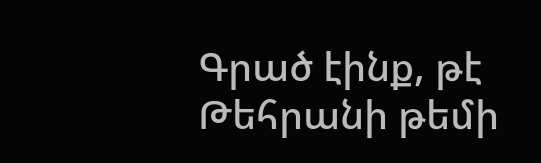Գրած էինք, թէ Թեհրանի թեմի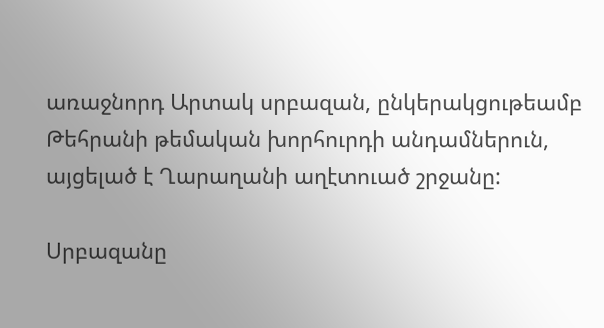առաջնորդ Արտակ սրբազան, ընկերակցութեամբ Թեհրանի թեմական խորհուրդի անդամներուն, այցելած է Ղարաղանի աղէտուած շրջանը:

Սրբազանը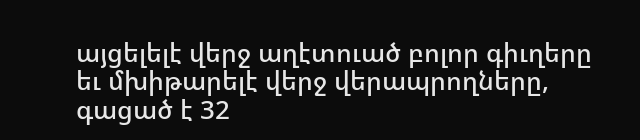այցելելէ վերջ աղէտուած բոլոր գիւղերը եւ մխիթարելէ վերջ վերապրողները, գացած է 32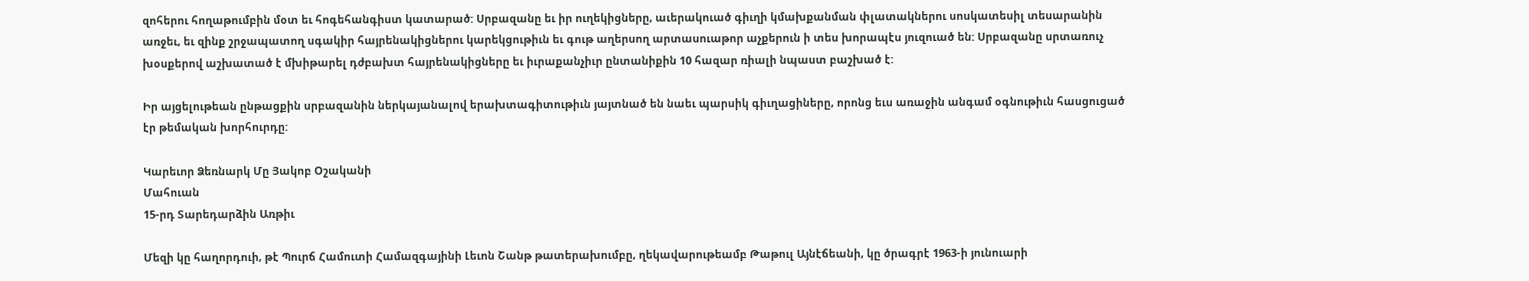զոհերու հողաթումբին մօտ եւ հոգեհանգիստ կատարած: Սրբազանը եւ իր ուղեկիցները, աւերակուած գիւղի կմախքանման փլատակներու սոսկատեսիլ տեսարանին առջեւ, եւ զինք շրջապատող սգակիր հայրենակիցներու կարեկցութիւն եւ գութ աղերսող արտասուաթոր աչքերուն ի տես խորապէս յուզուած են: Սրբազանը սրտառուչ խօսքերով աշխատած է մխիթարել դժբախտ հայրենակիցները եւ իւրաքանչիւր ընտանիքին 10 հազար ռիալի նպաստ բաշխած է:

Իր այցելութեան ընթացքին սրբազանին ներկայանալով երախտագիտութիւն յայտնած են նաեւ պարսիկ գիւղացիները, որոնց եւս առաջին անգամ օգնութիւն հասցուցած էր թեմական խորհուրդը:

Կարեւոր Ձեռնարկ Մը Յակոբ Օշականի
Մահուան
15-րդ Տարեդարձին Առթիւ

Մեզի կը հաղորդուի, թէ Պուրճ Համուտի Համազգայինի Լեւոն Շանթ թատերախումբը, ղեկավարութեամբ Թաթուլ Այնէճեանի, կը ծրագրէ 1963-ի յունուարի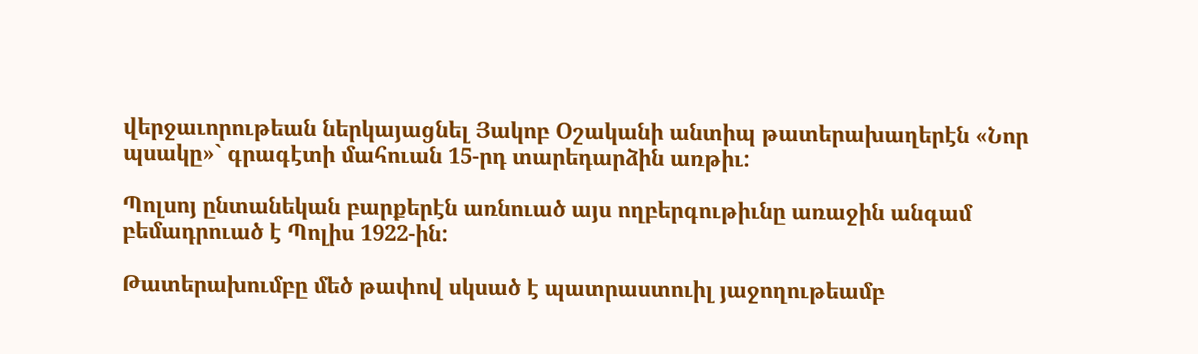վերջաւորութեան ներկայացնել Յակոբ Օշականի անտիպ թատերախաղերէն «Նոր պսակը»` գրագէտի մահուան 15-րդ տարեդարձին առթիւ:

Պոլսոյ ընտանեկան բարքերէն առնուած այս ողբերգութիւնը առաջին անգամ բեմադրուած է Պոլիս 1922-ին:

Թատերախումբը մեծ թափով սկսած է պատրաստուիլ յաջողութեամբ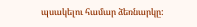պսակելու համար ձեռնարկը: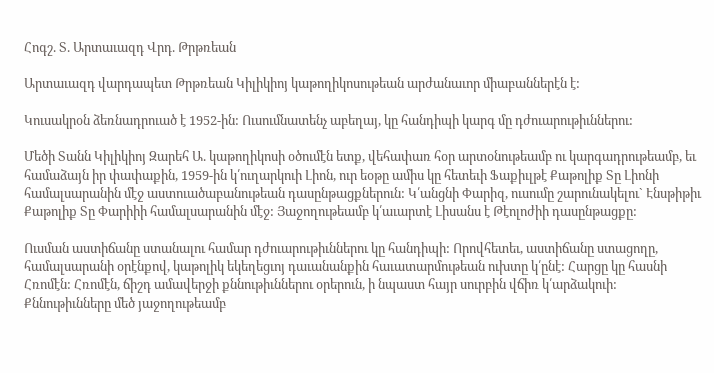Հոգշ. Տ. Արտաւազդ Վրդ. Թրթռեան

Արտաւազդ վարդապետ Թրթռեան Կիլիկիոյ կաթողիկոսութեան արժանաւոր միաբաններէն է:

Կուսակրօն ձեռնադրուած է 1952-ին: Ուսումնատենչ աբեղայ, կը հանդիպի կարգ մը դժուարութիւններու:

Մեծի Տանն Կիլիկիոյ Զարեհ Ա. կաթողիկոսի օծումէն ետք, վեհափառ հօր արտօնութեամբ ու կարգադրութեամբ, եւ համաձայն իր փափաքին, 1959-ին կ՛ուղարկուի Լիոն, ուր եօթը ամիս կը հետեւի Ֆաքիւլթէ Քաթոլիք Տը Լիոնի համալսարանին մէջ աստուածաբանութեան դասընթացքներուն: Կ՛անցնի Փարիզ, ուսումը շարունակելու` Էնսթիթիւ Քաթոլիք Տը Փարիիի համալսարանին մէջ: Յաջողութեամբ կ՛աւարտէ Լիսանս է Թէոլոժիի դասընթացքը:

Ուսման աստիճանը ստանալու համար դժուարութիւններու կը հանդիպի: Որովհետեւ, աստիճանը ստացողը, համալսարանի օրէնքով, կաթոլիկ եկեղեցւոյ դաւանանքին հաւատարմութեան ուխտը կ՛ընէ: Հարցը կը հասնի Հռոմէն: Հռոմէն, ճիշդ ամավերջի քննութիւններու օրերուն, ի նպաստ հայր սուրբին վճիռ կ՛արձակուի: Քննութիւնները մեծ յաջողութեամբ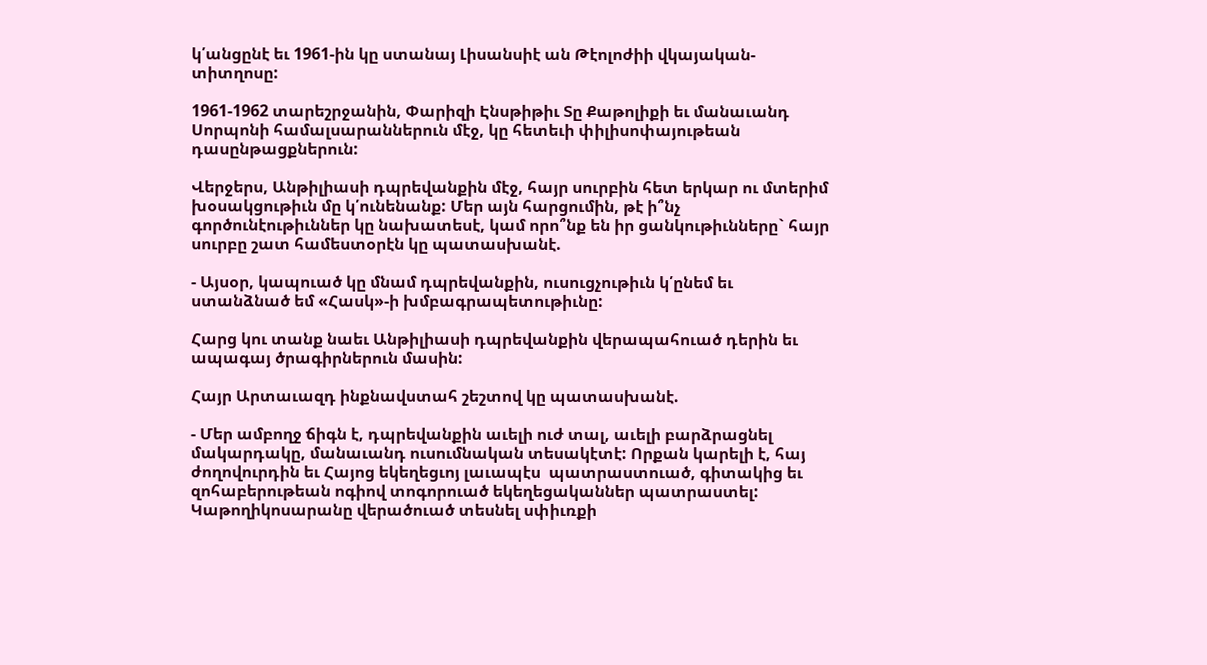կ՛անցընէ եւ 1961-ին կը ստանայ Լիսանսիէ ան Թէոլոժիի վկայական-տիտղոսը:

1961-1962 տարեշրջանին, Փարիզի Էնսթիթիւ Տը Քաթոլիքի եւ մանաւանդ Սորպոնի համալսարաններուն մէջ, կը հետեւի փիլիսոփայութեան դասընթացքներուն:

Վերջերս, Անթիլիասի դպրեվանքին մէջ, հայր սուրբին հետ երկար ու մտերիմ խօսակցութիւն մը կ՛ունենանք: Մեր այն հարցումին, թէ ի՞նչ գործունէութիւններ կը նախատեսէ, կամ որո՞նք են իր ցանկութիւնները` հայր սուրբը շատ համեստօրէն կը պատասխանէ.

- Այսօր, կապուած կը մնամ դպրեվանքին, ուսուցչութիւն կ՛ընեմ եւ ստանձնած եմ «Հասկ»-ի խմբագրապետութիւնը:

Հարց կու տանք նաեւ Անթիլիասի դպրեվանքին վերապահուած դերին եւ ապագայ ծրագիրներուն մասին:

Հայր Արտաւազդ ինքնավստահ շեշտով կը պատասխանէ.

- Մեր ամբողջ ճիգն է, դպրեվանքին աւելի ուժ տալ, աւելի բարձրացնել մակարդակը, մանաւանդ ուսումնական տեսակէտէ: Որքան կարելի է, հայ ժողովուրդին եւ Հայոց եկեղեցւոյ լաւապէս  պատրաստուած, գիտակից եւ զոհաբերութեան ոգիով տոգորուած եկեղեցականներ պատրաստել: Կաթողիկոսարանը վերածուած տեսնել սփիւռքի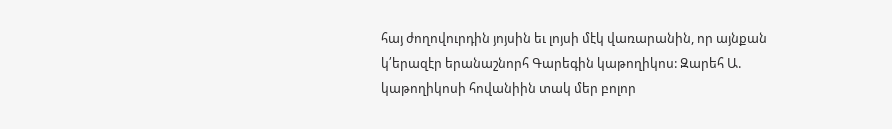հայ ժողովուրդին յոյսին եւ լոյսի մէկ վառարանին, որ այնքան կ՛երազէր երանաշնորհ Գարեգին կաթողիկոս: Զարեհ Ա. կաթողիկոսի հովանիին տակ մեր բոլոր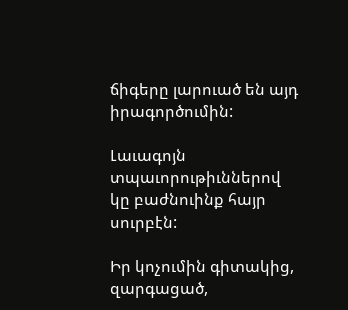ճիգերը լարուած են այդ իրագործումին:

Լաւագոյն տպաւորութիւններով կը բաժնուինք հայր սուրբէն:

Իր կոչումին գիտակից, զարգացած,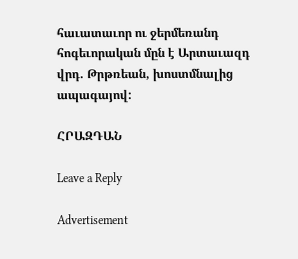հաւատաւոր ու ջերմեռանդ հոգեւորական մըն է Արտաւազդ վրդ. Թրթռեան, խոստմնալից ապագայով:

ՀՐԱԶԴԱՆ

Leave a Reply

Advertisement